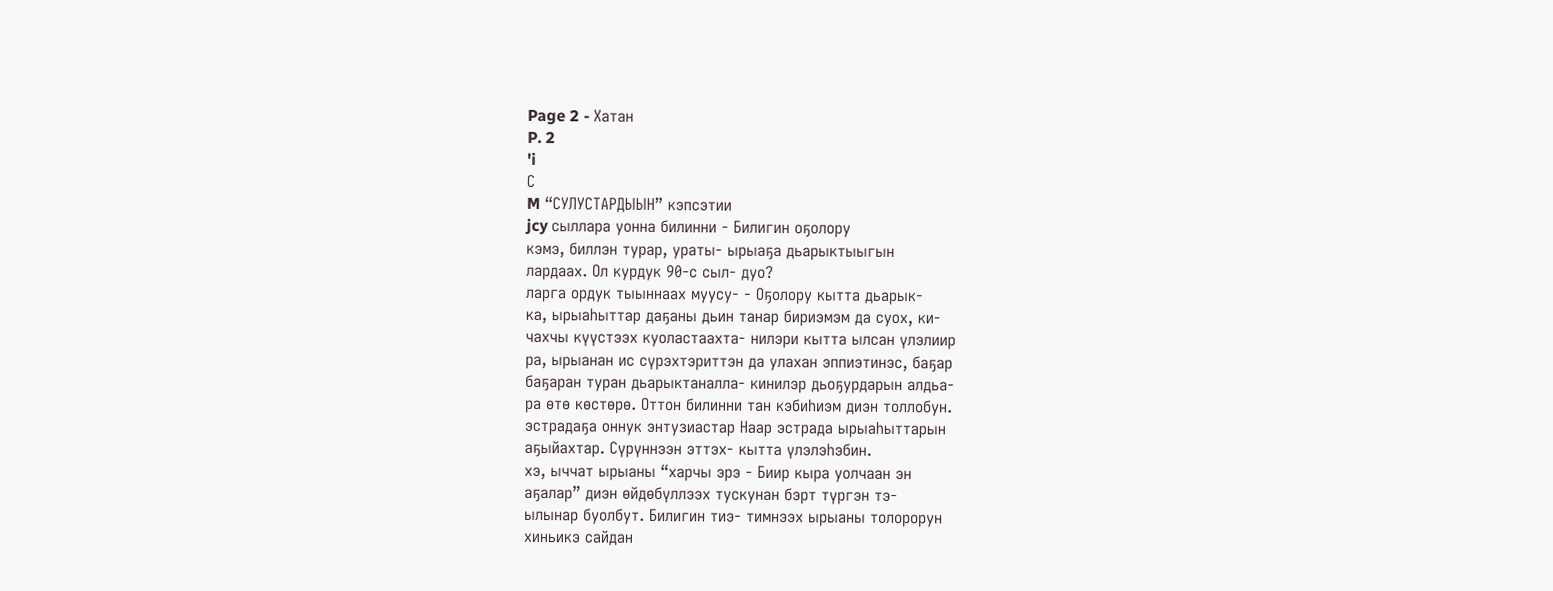Page 2 - Хатан
P. 2
'i
С
M “СУЛУСТАРДЫЫН” кэпсэтии
jcy сыллара уонна билинни - Билигин оҕолору
кэмэ, биллэн турар, ураты- ырыаҕа дьарыктыыгын
лардаах. Ол курдук 90-с сыл- дуо?
ларга ордук тыыннаах муусу- - Оҕолору кытта дьарык-
ка, ырыаһыттар даҕаны дьин танар бириэмэм да суох, ки-
чахчы күүстээх куоластаахта- нилэри кытта ылсан үлэлиир
ра, ырыанан ис сүрэхтэриттэн да улахан эппиэтинэс, баҕар
баҕаран туран дьарыктаналла- кинилэр дьоҕурдарын алдьа-
ра өтө көстөрө. Оттон билинни тан кэбиһиэм диэн толлобун.
эстрадаҕа оннук энтузиастар Наар эстрада ырыаһыттарын
аҕыйахтар. Сүрүннээн эттэх- кытта үлэлэһэбин.
хэ, ыччат ырыаны “харчы эрэ - Биир кыра уолчаан эн
аҕалар” диэн өйдөбүллээх тускунан бэрт түргэн тэ-
ылынар буолбут. Билигин тиэ- тимнээх ырыаны толорорун
хиньикэ сайдан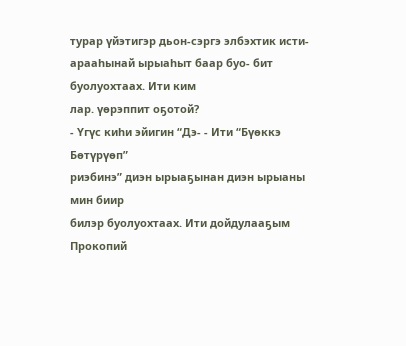турар үйэтигэр дьон-сэргэ элбэхтик исти-
арааһынай ырыаһыт баар буо- бит буолуохтаах. Ити ким
лар. үөрэппит оҕотой?
- Үгүс киһи эйигин “Дэ- - Ити “Бүөккэ Бөтүрүөп”
риэбинэ” диэн ырыаҕынан диэн ырыаны мин биир
билэр буолуохтаах. Ити дойдулааҕым Прокопий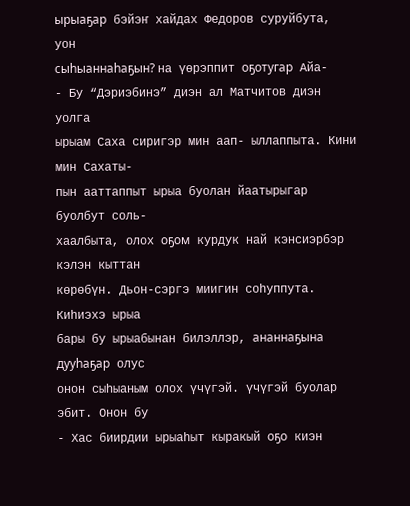ырыаҕар бэйэҥ хайдах Федоров суруйбута, уон
сыһыаннаһаҕын? на үөрэппит оҕотугар Айа-
- Бу “Дэриэбинэ” диэн ал Матчитов диэн уолга
ырыам Саха сиригэр мин аап- ыллаппыта. Кини мин Сахаты-
пын ааттаппыт ырыа буолан йаатырыгар буолбут соль-
хаалбыта, олох оҕом курдук най кэнсиэрбэр кэлэн кыттан
көрөбүн. Дьон-сэргэ миигин соһуппута. Киһиэхэ ырыа
бары бу ырыабынан билэллэр, ананнаҕына дууһаҕар олус
онон сыһыаным олох үчүгэй. үчүгэй буолар эбит. Онон бу
- Хас биирдии ырыаһыт кыракый оҕо киэн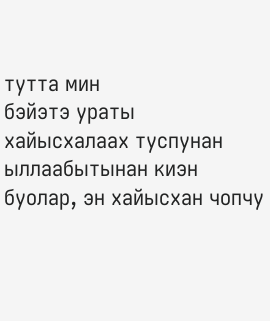тутта мин
бэйэтэ ураты хайысхалаах туспунан ыллаабытынан киэн
буолар, эн хайысхан чопчу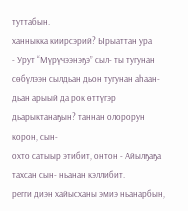туттабын.
ханныкка киирсэрий? Ырыаттан ура
- Урут “Мүрүчээнэҕэ” сыл- ты тугунан сөбүлээн сылдьан дьон тугунан аһаан-
дьан арыый да рок өттүгэр дьарыктанаҕын? таннан олорорун корон, сын-
охто сатыыр этибит, онтон - Айылҕаҕа тахсан сын- ньанан кэллибит.
регги диэн хайысханы эмиэ ньанарбын,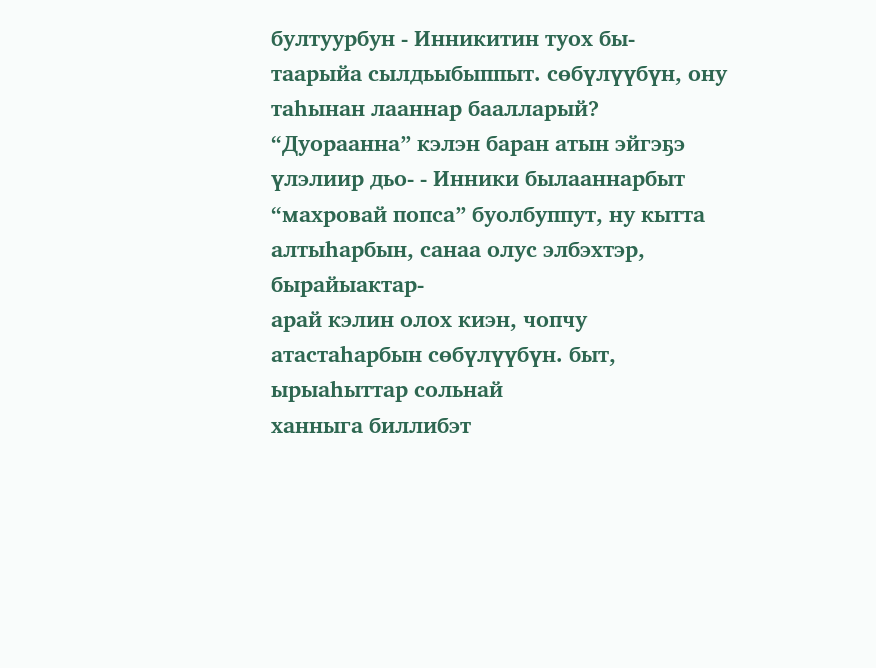бултуурбун - Инникитин туох бы-
таарыйа сылдьыбыппыт. сөбүлүүбүн, ону таһынан лааннар баалларый?
“Дуораанна” кэлэн баран атын эйгэҕэ үлэлиир дьо- - Инники былааннарбыт
“махровай попса” буолбуппут, ну кытта алтыһарбын, санаа олус элбэхтэр, бырайыактар-
арай кэлин олох киэн, чопчу атастаһарбын сөбүлүүбүн. быт, ырыаһыттар сольнай
ханныга биллибэт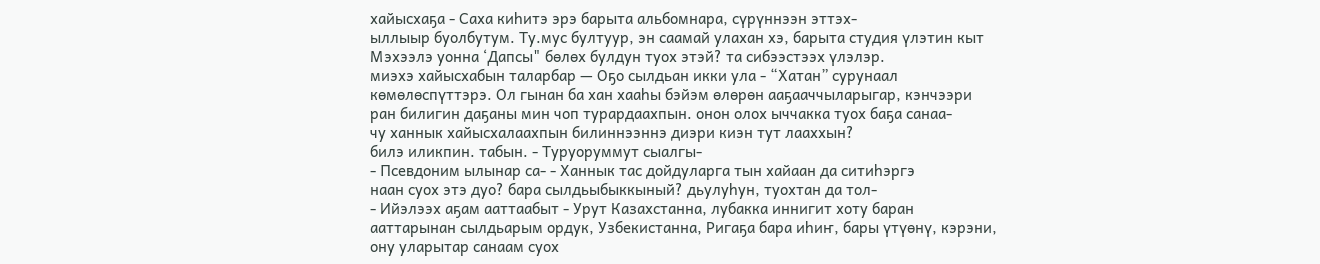хайысхаҕа - Саха киһитэ эрэ барыта альбомнара, сүрүннээн эттэх-
ыллыыр буолбутум. Ту.мус бултуур, эн саамай улахан хэ, барыта студия үлэтин кыт
Мэхээлэ уонна ‘Дапсы" бөлөх булдун туох этэй? та сибээстээх үлэлэр.
миэхэ хайысхабын таларбар — Оҕо сылдьан икки ула - “Хатан” сурунаал
көмөлөспүттэрэ. Ол гынан ба хан хааһы бэйэм өлөрөн ааҕааччыларыгар, кэнчээри
ран билигин даҕаны мин чоп турардаахпын. онон олох ыччакка туох баҕа санаа-
чу ханнык хайысхалаахпын билиннээннэ диэри киэн тут лааххын?
билэ иликпин. табын. - Туруоруммут сыалгы-
- Псевдоним ылынар са- - Ханнык тас дойдуларга тын хайаан да ситиһэргэ
наан суох этэ дуо? бара сылдьыбыккыный? дьулуһун, туохтан да тол-
- Ийэлээх аҕам ааттаабыт - Урут Казахстанна, лубакка иннигит хоту баран
ааттарынан сылдьарым ордук, Узбекистанна, Ригаҕа бара иһиҥ, бары үтүөнү, кэрэни,
ону уларытар санаам суох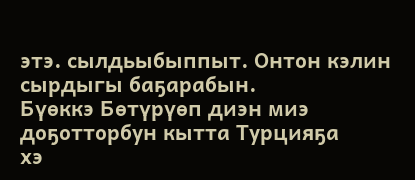этэ. сылдьыбыппыт. Онтон кэлин сырдыгы баҕарабын.
Бүөккэ Бөтүрүөп диэн миэ доҕотторбун кытта Турцияҕа
хэ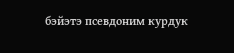бэйэтэ псевдоним курдук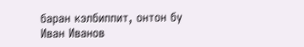баран кэлбиппит, онтон бу Иван Иванов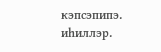кэпсэпипэ.
иһиллэр.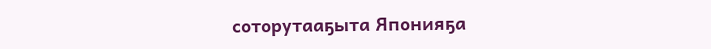соторутааҕыта Японияҕа